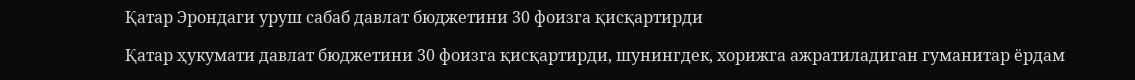Қатар Эрондаги уруш сабаб давлат бюджетини 30 фоизга қисқартирди

Қатар ҳукумати давлат бюджетини 30 фоизга қисқартирди, шунингдек, хорижга ажратиладиган гуманитар ёрдам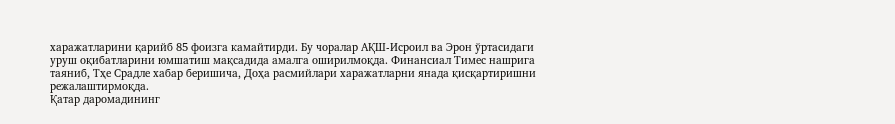харажатларини қарийб 85 фоизга камайтирди. Бу чоралар АҚШ-Исроил ва Эрон ўртасидаги уруш оқибатларини юмшатиш мақсадида амалга оширилмоқда. Финансиал Тимес нашрига таяниб, Тҳе Срадле хабар беришича, Доҳа расмийлари харажатларни янада қисқартиришни режалаштирмоқда.
Қатар даромадининг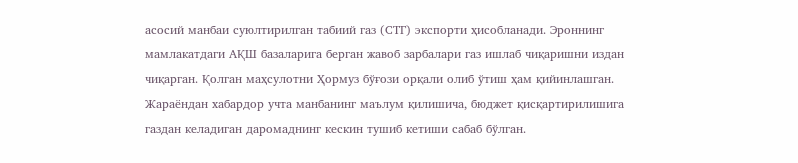асосий манбаи суюлтирилган табиий газ (СТГ) экспорти ҳисобланади. Эроннинг мамлакатдаги АҚШ базаларига берган жавоб зарбалари газ ишлаб чиқаришни издан чиқарган. Қолган маҳсулотни Ҳормуз бўғози орқали олиб ўтиш ҳам қийинлашган. Жараёндан хабардор учта манбанинг маълум қилишича, бюджет қисқартирилишига газдан келадиган даромаднинг кескин тушиб кетиши сабаб бўлган.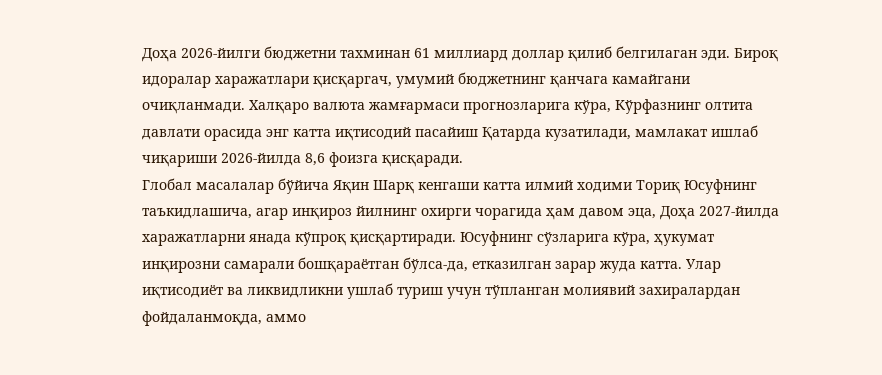Доҳа 2026-йилги бюджетни тахминан 61 миллиард доллар қилиб белгилаган эди. Бироқ идоралар харажатлари қисқаргач, умумий бюджетнинг қанчага камайгани очиқланмади. Халқаро валюта жамғармаси прогнозларига кўра, Кўрфазнинг олтита давлати орасида энг катта иқтисодий пасайиш Қатарда кузатилади, мамлакат ишлаб чиқариши 2026-йилда 8,6 фоизга қисқаради.
Глобал масалалар бўйича Яқин Шарқ кенгаши катта илмий ходими Ториқ Юсуфнинг таъкидлашича, агар инқироз йилнинг охирги чорагида ҳам давом эца, Доҳа 2027-йилда харажатларни янада кўпроқ қисқартиради. Юсуфнинг сўзларига кўра, ҳукумат инқирозни самарали бошқараётган бўлса-да, етказилган зарар жуда катта. Улар иқтисодиёт ва ликвидликни ушлаб туриш учун тўпланган молиявий захиралардан фойдаланмоқда, аммо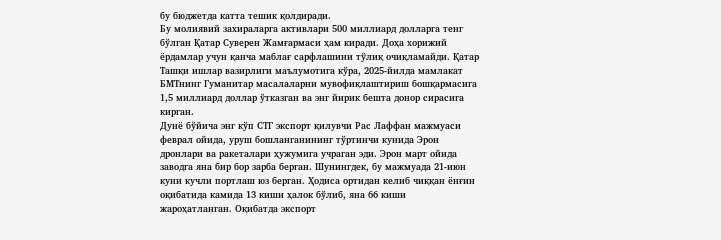бу бюджетда катта тешик қолдиради.
Бу молиявий захираларга активлари 500 миллиард долларга тенг бўлган Қатар Суверен Жамғармаси ҳам киради. Доҳа хорижий ёрдамлар учун қанча маблағ сарфлашини тўлиқ очиқламайди. Қатар Ташқи ишлар вазирлиги маълумотига кўра, 2025-йилда мамлакат БМТнинг Гуманитар масалаларни мувофиқлаштириш бошқармасига 1,5 миллиард доллар ўтказган ва энг йирик бешта донор сирасига кирган.
Дунё бўйича энг кўп СТГ экспорт қилувчи Рас Лаффан мажмуаси феврал ойида, уруш бошланганининг тўртинчи кунида Эрон дронлари ва ракеталари ҳужумига учраган эди. Эрон март ойида заводга яна бир бор зарба берган. Шунингдек, бу мажмуада 21-июн куни кучли портлаш юз берган. Ҳодиса ортидан келиб чиққан ёнғин оқибатида камида 13 киши ҳалок бўлиб, яна 66 киши жароҳатланган. Оқибатда экспорт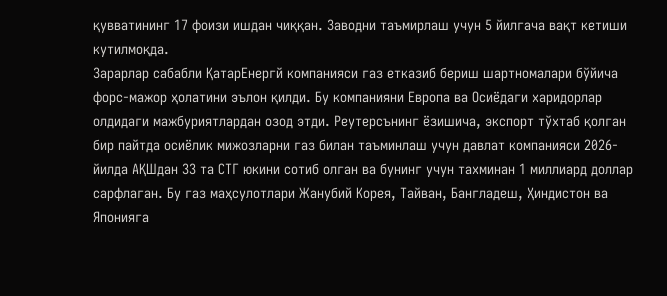қувватининг 17 фоизи ишдан чиққан. Заводни таъмирлаш учун 5 йилгача вақт кетиши кутилмоқда.
Зарарлар сабабли ҚатарЕнергй компанияси газ етказиб бериш шартномалари бўйича форс-мажор ҳолатини эълон қилди. Бу компанияни Европа ва Осиёдаги харидорлар олдидаги мажбуриятлардан озод этди. Реутерсънинг ёзишича, экспорт тўхтаб қолган бир пайтда осиёлик мижозларни газ билан таъминлаш учун давлат компанияси 2026-йилда АҚШдан 33 та СТГ юкини сотиб олган ва бунинг учун тахминан 1 миллиард доллар сарфлаган. Бу газ маҳсулотлари Жанубий Корея, Тайван, Бангладеш, Ҳиндистон ва Японияга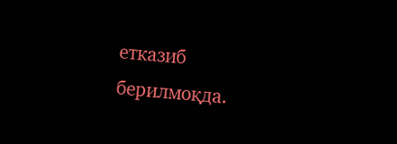етказиб берилмоқда.